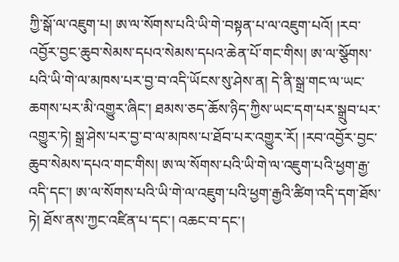ཀྱི་སྒོ་ལ་འཇུག་པ། ཨ་ལ་སོགས་པའི་ཡི་གེ་བསྟན་པ་ལ་འཇུག་པའོ། །རབ་འབྱོར་བྱང་ཆུབ་སེམས་དཔའ་སེམས་དཔའ་ཆེན་པོ་གང་གིས། ཨ་ལ་སྩོགས་པའི་ཡི་གེ་ལ་མཁས་པར་བྱ་བ་འདི་ཡོངས་སུ་ཤེས་ན། དེ་ནི་སྒྲ་གང་ལ་ཡང་ཆགས་པར་མི་འགྱུར་ཞིང་། ཐམས་ཅད་ཆོས་ཉིད་ཀྱིས་ཡང་དག་པར་སྒྲུབ་པར་འགྱུར་ཏེ། སྒྲ་ཤེས་པར་བྱ་བ་ལ་མཁས་པ་ཐོབ་པར་འགྱུར་རོ། །རབ་འབྱོར་བྱང་ཆུབ་སེམས་དཔའ་གང་གིས། ཨ་ལ་སོགས་པའི་ཡི་གེ་ལ་འཇུག་པའི་ཕྱག་རྒྱ་འདི་དང་། ཨ་ལ་སོགས་པའི་ཡི་གེ་ལ་འཇུག་པའི་ཕྱག་རྒྱའི་ཚིག་འདི་དག་ཐོས་ཏེ། ཐོས་ནས་ཀྱང་འཛིན་པ་དང་། འཆང་བ་དང་།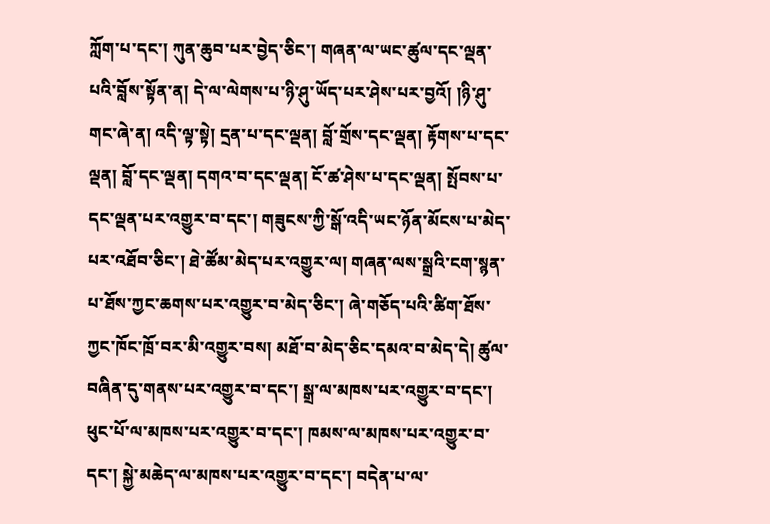ཀློག་པ་དང་། ཀུན་ཆུབ་པར་བྱེད་ཅིང་། གཞན་ལ་ཡང་ཚུལ་དང་ལྡན་པའི་བློས་སྟོན་ན། དེ་ལ་ལེགས་པ་ཉི་ཤུ་ཡོད་པར་ཤེས་པར་བྱའོ། །ཉི་ཤུ་གང་ཞེ་ན། འདི་ལྟ་སྟེ། དྲན་པ་དང་ལྡན། བློ་གྲོས་དང་ལྡན། རྟོགས་པ་དང་ལྡན། བློ་དང་ལྡན། དགའ་བ་དང་ལྡན། ངོ་ཚ་ཤེས་པ་དང་ལྡན། སྤོབས་པ་དང་ལྡན་པར་འགྱུར་བ་དང་། གཟུངས་ཀྱི་སྒོ་འདི་ཡང་ཉོན་མོངས་པ་མེད་པར་འཐོབ་ཅིང་། ཐེ་ཚོམ་མེད་པར་འགྱུར་ལ། གཞན་ལས་སྒྲའི་ངག་སྙན་པ་ཐོས་ཀྱང་ཆགས་པར་འགྱུར་བ་མེད་ཅིང་། ཞེ་གཅོད་པའི་ཚིག་ཐོས་ཀྱང་ཁོང་ཁྲོ་བར་མི་འགྱུར་བས། མཐོ་བ་མེད་ཅིང་དམའ་བ་མེད་དེ། ཚུལ་བཞིན་དུ་གནས་པར་འགྱུར་བ་དང་། སྒྲ་ལ་མཁས་པར་འགྱུར་བ་དང་། ཕུང་པོ་ལ་མཁས་པར་འགྱུར་བ་དང་། ཁམས་ལ་མཁས་པར་འགྱུར་བ་དང་། སྐྱེ་མཆེད་ལ་མཁས་པར་འགྱུར་བ་དང་། བདེན་པ་ལ་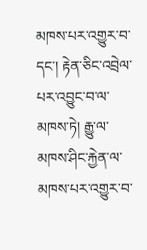མཁས་པར་འགྱུར་བ་དང་། རྟེན་ཅིང་འབྲེལ་པར་འབྱུང་བ་ལ་མཁས་ཏེ། རྒྱུ་ལ་མཁས་ཤིང་རྐྱེན་ལ་མཁས་པར་འགྱུར་བ་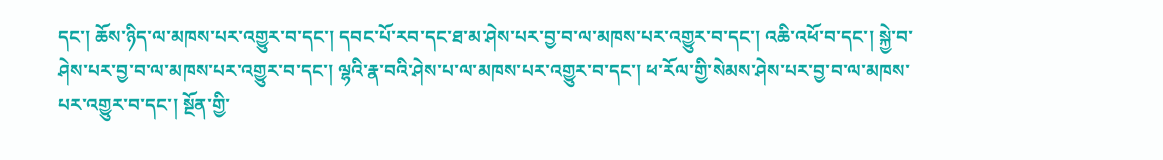དང་། ཆོས་ཉིད་ལ་མཁས་པར་འགྱུར་བ་དང་། དབང་པོ་རབ་དང་ཐ་མ་ཤེས་པར་བྱ་བ་ལ་མཁས་པར་འགྱུར་བ་དང་། འཆི་འཕོ་བ་དང་། སྐྱེ་བ་ཤེས་པར་བྱ་བ་ལ་མཁས་པར་འགྱུར་བ་དང་། ལྷའི་རྣ་བའི་ཤེས་པ་ལ་མཁས་པར་འགྱུར་བ་དང་། ཕ་རོལ་གྱི་སེམས་ཤེས་པར་བྱ་བ་ལ་མཁས་པར་འགྱུར་བ་དང་། སྔོན་གྱི་